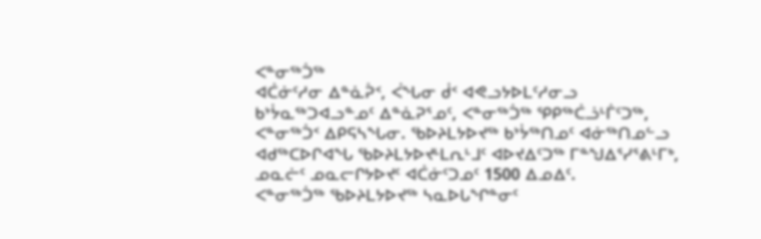ᐸᓐᓂᖅᑑᖅ
ᐊᑖᓃᑦᓱᓂ ᐃᓐᓈᕉᑉ, ᐹᖓᓂ ᑰᑉ ᐊᕙᓗᔭᐅᒪᑦᓱᓂᓗ ᑲᔾᔮᓇᖅᑐᐊᓗᓐᓄᑦ ᐃᓐᓈᕈᕐᓄᑦ, ᐸᓐᓂᖅᑑᖅ ᕿᑭᖅᑖᓘᒻᒦᑦᑐᖅ, ᐸᓐᓂᖅᑑᑉ ᐃᑭᕋᓴᖓᓂ. ᖃᐅᔨᒪᔭᐅᔪᖅ ᑲᔾᔮᖅᑎᓄᑦ ᐊᓃᖅᑎᓄᓪᓗ ᐊᑯᖅᑕᐅᒋᐊᖓ ᖃᐅᔨᒪᔭᐅᔪᒻᒪᕆᒻᒧᑦ ᐊᐅᔪᐃᑦᑐᖅ ᒥᓐᖑᐃᕐᓯᕐᕕᒻᒥᒃ, ᓄᓇᓖᑦ ᓄᓇᓕᒋᔭᐅᔪᑦ ᐊᑖᓃᑦᑐᓄᑦ 1500 ᐃᓄᐃᑦ.
ᐸᓐᓂᖅᑑᖅ ᖃᐅᔨᒪᔭᐅᔪᖅ ᓴᓇᐅᒐᖏᓐᓂᑦ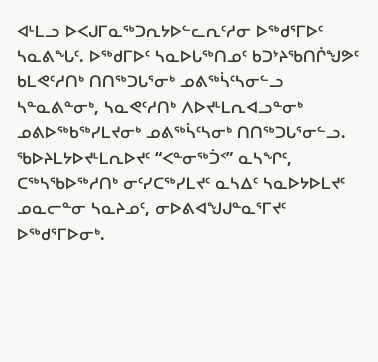ᐊᒻᒪᓗ ᐅᐸᒍᒥᓇᖅᑐᕆᔭᐅᓪᓚᕆᑦᓱᓂ ᐅᖅᑯᕐᒥᐅᑦ ᓴᓇᕕᖓᑦ. ᐅᖅᑯᒥᐅᑦ ᓴᓇᐅᒐᖅᑎᓄᑦ ᑲᑐᔾᔨᖃᑎᒌᖑᕗᑦ ᑲᒪᕙᑦᓱᑎᒃ ᑎᑎᖅᑐᒐᕐᓂᒃ ᓄᕕᖅᓵᑦᓴᓂᓪᓗ ᓴᓐᓇᕕᓐᓂᒃ, ᓴᓇᕙᑦᓱᑎᒃ ᐱᐅᔪᒻᒪᕆᐊᓗᓐᓂᒃ ᓄᕕᐅᖅᑲᖅᓯᒪᔪᓂᒃ ᓄᕕᖅᓵᑦᓴᓂᒃ ᑎᑎᖅᑐᒐᕐᓂᓪᓗ. ᖃᐅᔨᒪᔭᐅᔪᒻᒪᕆᐅᔪᑦ “ᐸᓐᓂᖅᑑᑉ” ᓇᓴᖏᑦ, ᑕᖅᓴᖃᐅᖅᓱᑎᒃ ᓂᑦᓯᑕᖅᓯᒪᔪᑦ ᓇᓴᐃᑦ ᓴᓇᐅᔭᐅᒪᔪᑦ ᓄᓇᓕᓐᓂ ᓴᓇᔨᓄᑦ, ᓂᐅᕕᐊᖑᒍᓐᓇᕐᒥᔪᑦ ᐅᖅᑯᕐᒥᐅᓂᒃ.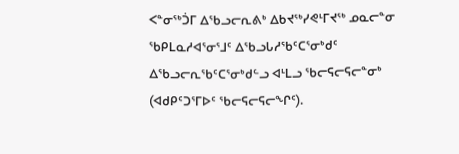ᐸᓐᓂᖅᑑᒥ ᐃᖃᓗᓕᕆᕕᒃ ᐃᑲᔪᖅᓯᕙᒻᒥᔪᖅ ᓄᓇᓕᓐᓂ ᖃᑭᒪᓇᓱᐊᕐᓂᕐᒧᑦ ᐃᖃᓗᒐᓱᖃᑦᑕᕐᓂᒃᑯᑦ ᐃᖃᓗᓕᕆᖃᑦᑕᕐᓂᒃᑯᓪᓗ ᐊᒻᒪᓗ ᖃᓕᕋᓕᕋᓕᓐᓂᒃ (ᐊᑯᑭᑦᑐᕐᒥᐅᑦ ᖃᓕᕋᓕᕋᓕᖏᑦ).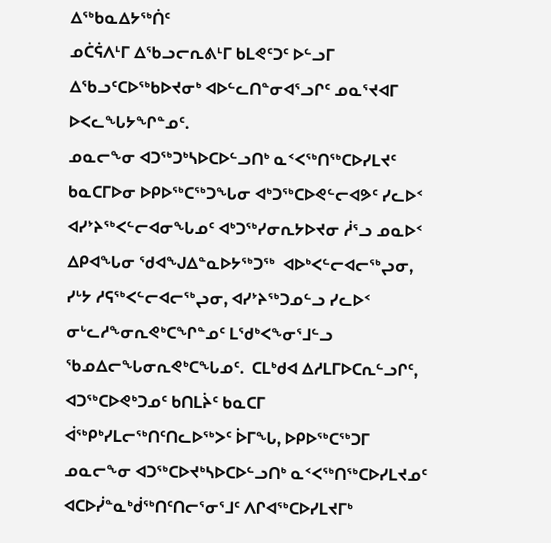ᐃᖅᑲᓇᐃᔭᖅᑏᑦ
ᓄᑖᕌᐱᒻᒥ ᐃᖃᓗᓕᕆᕕᒻᒥ ᑲᒪᕙᑦᑐᑦ ᐅᓪᓗᒥ ᐃᖃᓗᑦᑕᐅᖅᑲᐅᔪᓂᒃ ᐊᐅᓪᓚᑎᓐᓂᐊᕐᓗᒋᑦ ᓄᓇᕐᔪᐊᒥ ᐅᐸᓚᖓᔭᖏᓐᓄᑦ.
ᓄᓇᓕᖕᓂ ᐊᑐᖅᑐᒃᓴᐅᑕᐅᓪᓗᑎᒃ ᓇᑉᐸᖅᑎᖅᑕᐅᓯᒪᔪᑦ ᑲᓇᑕᒥᐅᓂ ᐅᑭᐅᖅᑕᖅᑐᖓᓂ ᐊᒃᑐᖅᑕᐅᕙᓪᓕᐊᕗᑦ ᓯᓚᐅᑉ ᐊᓯᔾᔨᖅᐸᓪᓕᐊᓂᖓᓄᑦ ᐊᒃᑐᖅᓯᓂᕆᔭᐅᔪᓂ ᓲᕐᓗ ᓄᓇᐅᑉ ᐃᑭᐊᖓᓂ ᖁᐊᖑᐃᓐᓇᐅᔭᖅᑐᖅ  ᐊᐅᒃᐸᓪᓕᐊᓕᖅᖢᓂ, ᓯᒡᔭ ᓱᕋᖅᐸᓪᓕᐊᓕᖅᖢᓂ, ᐊᓯᔾᔨᖅᑐᓄᓪᓗ ᓯᓚᐅᑉ ᓂᒡᓚᓱᖕᓂᕆᕙᒃᑕᖏᓐᓄᑦ ᒪᖁᒃᐸᖕᓂᕐᒧᓪᓗ ᖃᓄᐃᓕᖓᓂᕆᕙᒃᑕᖓᓄᑦ.  ᑕᒪᒃᑯᐊ ᐃᓱᒪᒥᐅᑕᕆᓪᓗᒋᑦ, ᐊᑐᖅᑕᐅᕙᒃᑐᓄᑦ ᑲᑎᒪᔩᑦ ᑲᓇᑕᒥ ᐋᖅᑭᒃᓯᒪᓕᖅᑎᑦᑎᓚᐅᖅᐳᑦ ᐆᒥᖓ, ᐅᑭᐅᖅᑕᖅᑐᒥ ᓄᓇᓕᖕᓂ ᐊᑐᖅᑕᐅᔪᒃᓴᐅᑕᐅᓪᓗᑎᒃ ᓇᑉᐸᖅᑎᖅᑕᐅᓯᒪᔪᓄᑦ ᐊᑕᐅᓰᓐᓇᒃᑰᖅᑎᑦᑎᓕᕐᓂᕐᒧᑦ ᐱᒋᐊᖅᑕᐅᓯᒪᔪᒥᒃ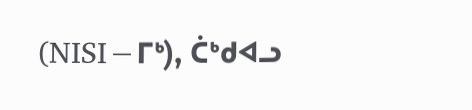(NISI−ᒥᒃ), ᑖᒃᑯᐊᓗ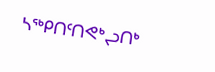ᓴᖅᑭᑎᑦᑎᕙᒃᖢᑎᒃ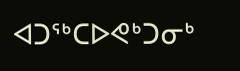ᐊᑐᖅᑕᐅᕙᒃᑐᓂᒃ